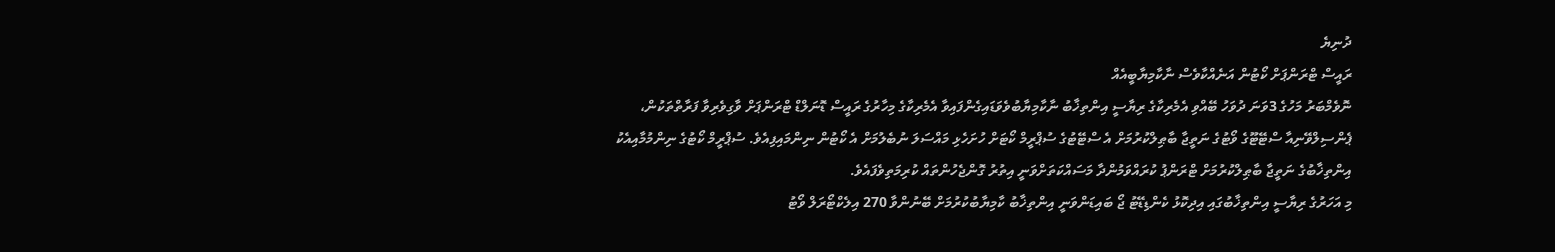ދުނިޔެ
ރައީސް ޓްރަންޕަށް ކޯޓުން އަނެއްކާވެސް ނާކާމިޔާބީއެއް
ނޮވެމްބަރު މަހުގެ 3ވަނަ ދުވަހު ބޭއްވި އެމެރިކާގެ ރިޔާސީ އިންތިޚާބު ނާކާމިޔާބުވެވަޑައިގެންފައިވާ އެމެރިކާގެ މިހާރުގެ ރައީސް ޑޮނަލްޑް ޓްރަންޕަށް ވާގިވެރިވާ ފަރާތްތަކުން، ޕެންސިލްވޭނިއާ ސްޓޭޓޫގެ ވޯޓުގެ ނަތީޖާ ބާޠިލްކުރުމަށް އެ ސްޓޭޓުގެ ސުޕްރީމް ކޯޓަށް ހުށަހެޅި މައްސަލަ ނުބެލުމަށް އެ ކޯޓުން ނިންމައިފިއެވެ. ސުޕްރީމް ކޯޓުގެ ނިންމުމާއިއެކު އިންތިޚާބުގެ ނަތީޖާ ބާޠިލްކުރުމަށް ޓްރަންޕު ކުރައްވަމުންދާ މަސައްކަތަށްވަނީ އިތުރު ގޮންޖެހުންތައް ކުރިމަތިވެފައެވެ.
މި އަހަރުގެ ރިޔާސީ އިންތިޚާބުގައި އިދިކޮޅު ކެންޑިޑޭޓު ޖޯ ބައިޑަންވަނީ އިންތިޚާބު ކާމިޔާބުކުރުމަށް ބޭނުންވާ 270 އިލެކްޓޯރަލް ވޯޓު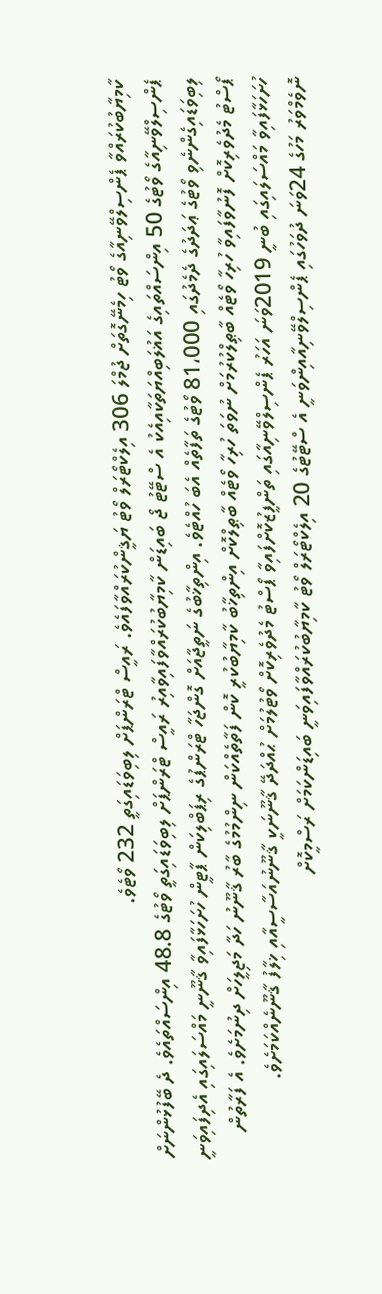ކާމިޔާބުކުރައްވާ ޕެންސިލްވޭނިއާގެ ވޯޓު ހިމެނޭގޮތަށް ޖުމްލަ 306 އިލެކްޓޯރަލް ވޯޓު ޔަޤީންކުރައްވާފައެވެ. ރައީސް ޓްރަންޕަށް ލިބިވަޑައިގަތީ 232 ވޯޓެވެ.
ޕެންސިލްވޭނިއާގެ ވޯޓުގެ 50 އިންސައްތައިގެ އަޣުލަބިއްޔަތަކާއިއެކު އެ ސްޓޭޓު ޖޯ ބައިޑަން ކާމިޔާބުކުރައްވާފައިވާއިރު ރައީސް ޓްރަންޕަށް ލިބިވަޑައިގަތީ ވޯޓުގެ 48.8 އިންސައްތައެވެ. ދެ ބޭފުޅުންނަށް ލިބިވަޑައިގެންނެވި ވޯޓުގެ ޢަދަދުގެ ދެމެދުގައި 81،000 ވޯޓުގެ ތަފާތެއް އެބަ ހުއްޓެވެ. އިންތިޚާބުގެ ނަތީޖާއަށް ގޮންޖަހާ ޓްރަންޕުގެ ރިޕަބްލިކަން ޕާޓީން ހުށަހަޅާފައިވާ ޤާނޫނީ މައްސަލައިގައި އެދިފައިވަނީ ޕޯސްޓު މެދުވެރިކޮށް ފޮނުވާފައިވާ ހުރިހާ ވޯޓެއް ބާޠިލްކުރުމަށް ނުވަތަ ހުރިހާ ވޯޓެއް ބާޠިލްކޮށް އިންތިޚާބު ކާމިޔާބުކުރީ ކޮން ފަތާތެއްކަން ނިންމުމުގެ ބާރު ޤާނޫނު ހަދާ މަޖިލީހަށް ދިނުމަށެވެ. އެ ފަރާތުން ހުށަހަޅާފައިވާ މައްސަލައިގައި ބުނީ 2019ވަނަ އަހަރު ޕެންސިލްވޭނިއާގައި ތަންފީޒުކޮށްފައިވާ ޕޯސްޓު މެދުވެރިކޮށް ވޯޓުލުމަށް ޙުއްދަދޭ ޤާނޫނަކީ ޤާނޫނުއަސާސީއާއި ޚިލާފު ޤާނޫނެއްކަމަށެވެ.
ނޮވެމްވަރު މަހުގެ 24ވަނަ ދުވަހުގައި ޕެންސިލްވޭނިއާއިންވަނީ އެ ސްޓޭޓުގެ 20 އިލެކްޓޯރަލް ވޯޓު ކާމިޔާބުކުރައްވާފައިވަނީ ބައިޑަންކަމަށް ރަސްމީކޮށް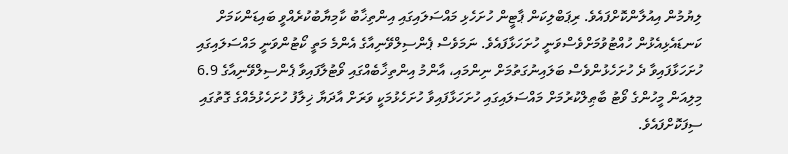ލިޔުމުން އިއުލާންކޮށްފައެވެ. ރިޕަބްލިކަން ޕާޓީން ހުށަހެޅި މައްސަލައިގައި އިންތިޚާބު ކާމިޔާބުކުރެއްވީ ބައިޑަންކަމަށް ކަނޑައެޅިއެޅުން ހުއްޓުވުމަށްވެސްވަނީ ހުށަހަޅާފައެވެ. ނަމަވެސް ޕެންސިލްވޭނިއާގެ އެންމެ މަތީ ކޯޓުންވަނީ މައްސަލައިގައި ހުށަހަޅާފައިވާ ދެ ހުށަހެޅުންވެސް ބަލައިނުގަތުމަށް ނިންމައި، އާންމު އިންތިޚާބެއްގައި ވޯޓުލާފައިވާ ޕެންސިލްވޭނިއާގެ 6.9 މިލިއަން މީހުންގެ ވޯޓު ބާޠިލްކުރުމަށް މައްސަލައިގައި ހުށަހަޅާފައިވާ ހުށަހެޅުމަކީ ވަރަށް އާދަޔާ ޚިލާފު ހުށަހެޅުމެއްގެ ގޮތުގައި ސިފަކޮށްފައެވެ.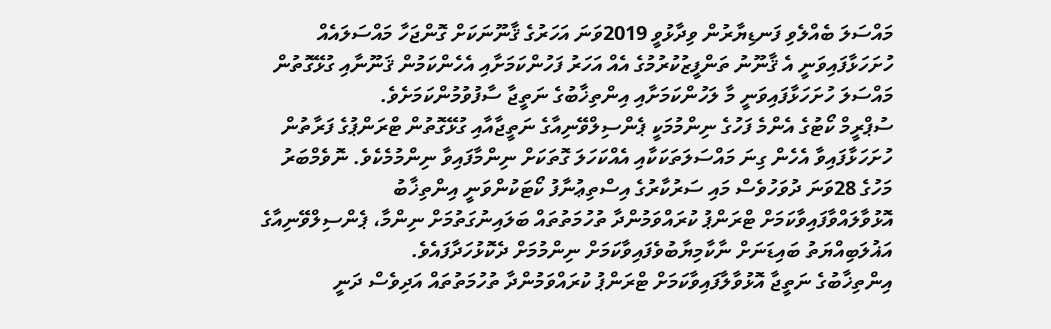މައްސަލަ ބެއްލެވި ފަނޑިޔާރުން ވިދާޅުވީ 2019ވަނަ އަހަރުގެ ޤާނޫނަކަށް ގޮންޖަހާ މައްސަލައެއް ހުށަހަޅާފައިވަނީ އެ ޤާނޫނު ތަންފީޒުކުރުމުގެ އެއް އަހަރު ފަހުންކަމަށާއި އެހެންކަމުން ޤަނޫނާއި ގުޅޭގޮތުން މައްސަލަ ހުށަހަޅާފައިވަނީ މާ ލަހުންކަމަށާއި އިންތިޚާބުގެ ނަތީޖާ ސާފުވުމުންކަމަށެވެ.
ސުޕްރީމް ކޯޓުގެ އެންމެ ފަހުގެ ނިންމުމަކީ ޕެންސިލްވޭނިއާގެ ނަތީޖާއާއި ގުޅޭގޮތުން ޓްރަންޕުގެ ފަރާތުން ހުށަހަޅާފައިވާ އެހެން ގިނަ މައްސަލަތަކަކާއި އެއްކަހަލަ ގޮތަކަށް ނިންމާފައިވާ ނިންމުމެކެވެ. ނޮވެމްބަރު މަހުގެ 28ވަނަ ދުވަހުވެސް މައި ސަރުކާރުގެ އިސްތިޢުނާފު ކޯޓަކުންވަނީ އިންތިޚާބު އޮޅުވާލައްވާފައިވާކަމަށް ޓްރަންޕު ކުރައްވަމުންދާ ތުހުމަތުތައް ބަލައިނުގަތުމަށް ނިންމާ، ޕެންސިލްވޭނިއާގެ އަޣުލަބިއްޔަތު ބައިޑަނަށް ނާކާމިޔާބުވެފައިވާކަމަށް ނިންމުމަށް ދެކޮޅުހަދާފައެވެ.
އިންތިޚާބުގެ ނަތީޖާ އޮޅުވާލާފައިވާކަމަށް ޓްރަންޕު ކުރައްވަމުންދާ ތުހުމަތުތައް އަދިވެސް ދަނީ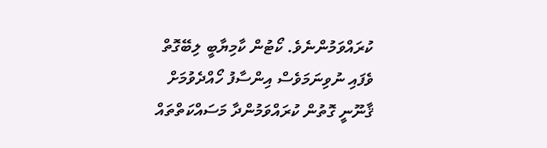ކުރައްވަމުންނެވެ. ކޯޓުން ކާމިޔާބީ ލިބޭގޮތް ވެފައި ނުވިނަމަވެސް އިންސާފު ހޯއްދެވުމަށް ޤާނޫނީ ގޮތުން ކުރައްވަމުންދާ މަސައްކަތްތައް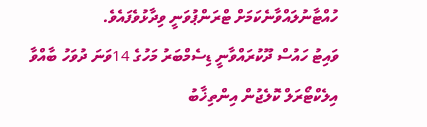ހުއްޓާނުލައްވާނެކަމަށް ޓްރަންޕުވަނީ ވިދާޅުވެފައެވެ.
ވައިޓު ހައުސް ދޫކުރައްވާނީ ޑިސެމްބަރު މަހުގެ 14ވަނަ ދުވަހު ބާއްވާ އިލެކްޓޯރަލް ކޮލެޖުން އިންތިޚާބު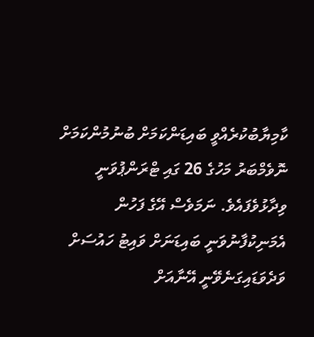ކާމިޔާބުކުރެއްވީ ބައިޑަންކަމަށް ބުނުމުންކަމަށް ނޮވެމްބަރު މަހުގެ 26 ގައި ޓްރަންޕުވަނީ ވިދާޅުވެފައެވެ. ނަމަވެސް އޭގެ ފަހުން އެމަނިކުފާނުވަނީ ބައިޑަނަށް ވައިޓު ހައުސަށް ވަދެވަޑައިގަނެވޭނީ އޭނާއަށް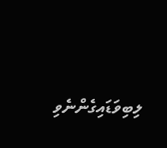ލިބިވަޑައިގެންނެވި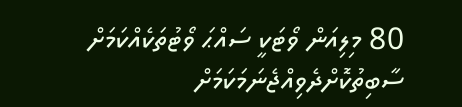80 މިލިއަން ވޯޓަކީ ސައްޙަ ވޯޓުތަކެއްކަމަށް ސާބިތުކޮށްދެވިއްޖެނަމަކަމަށް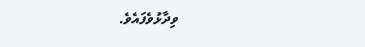ވިދާޅުވެފައެވެ.